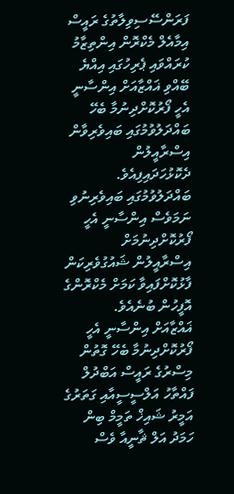ފަރަންސޭސިވިލާތުގެ ރައީސް އިމާއެލް މެކްރޮން އިންތިޒާމު ކުރައްވައި ޕެރިހުގައި އިއްޔެ ބޭއްވި ޣައްޒާއަށް އިންސާނީ އެހީ ފޯރުކޮށްދިނުމާ ބެހޭ ބައްދަލުވުމުގައި ބައިވެރިވާން އިސްރާއީލުން ދެކޮޅުހަދައިފިއެވެ.
ބައްދަލުވުމުގައި ބައިވެރިނުވި ނަމަވެސް އިންސާނީ އެހީ ފޯރުކޮށްދިނުމަށް އިސްރާއީލުން ޝައުގުވެރިކަން ފާޅުކޮށްފައިވާ ކަމަށް މެކްރޮންގެ އޮފީހުން ބުނެއެވެ.
ޣައްޒާއަށް އިންސާނީ އެހީ ފޯރުކޮށްދިނުމާ ބެހޭ ގޮތުން މިސްރުގެ ރައީސް އަބްދުލް ފައްތާހު އަލްސީސީއާއި ގަތަރުގެ އަމީރު ޝައިޚް ތަމީމް ބިން ހަމަދު އަލް ޘާނީއާ ވެސް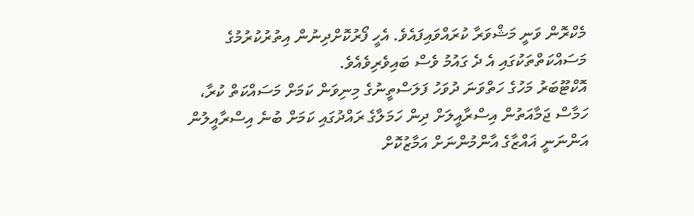މެކްރޮން ވަނީ މަޝްވަރާ ކުރައްވައިފައެވެ. އެހީ ފޯރުކޮށްދިނުން އިތުރުކުރުމުގެ މަސައްކަތްތަކުގައި އެ ދެ ގައުމު ވެސް ބައިވެރިވެއެވެ.
އޮކްޓޫބަރު މަހުގެ ހަތްވަނަ ދުވަހު ފަލަސްތީނުގެ މިނިވަން ކަމަށް މަސައްކަތް ކުރާ، ހަމާސް ޖަމާއަތުން އިސްރާއީލަށް ދިން ހަމަލާގެ ރައްދުގައި ކަމަށް ބުނެ އިސްރާއީލުން އަންނަނީ ޣައްޒާގެ އާންމުންނަށް އަމާޒުކޮށް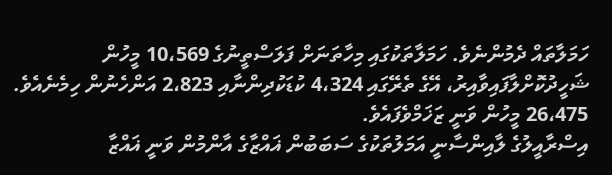ހަމަލާތައް ދެމުންނެވެ. ހަމަލާތަކުގައި މިހާތަނަށް ފަލަސްތީނުގެ 10،569 މީހުން ޝަހީދުކޮށްލާފައިވާއިރު، އޭގެ ތެރޭގައި 4،324 ކުޑަކުދިންނާއި 2،823 އަންހެނުން ހިމެނެއެވެ. 26،475 މީހުން ވަނީ ޒަޚަމްވެފައެވެ.
އިސްރާއީލުގެ ލާއިންސާނީ އަމަލުތަކުގެ ސަބަބުން ޣައްޒާގެ އާންމުން ވަނީ ޣައްޒާ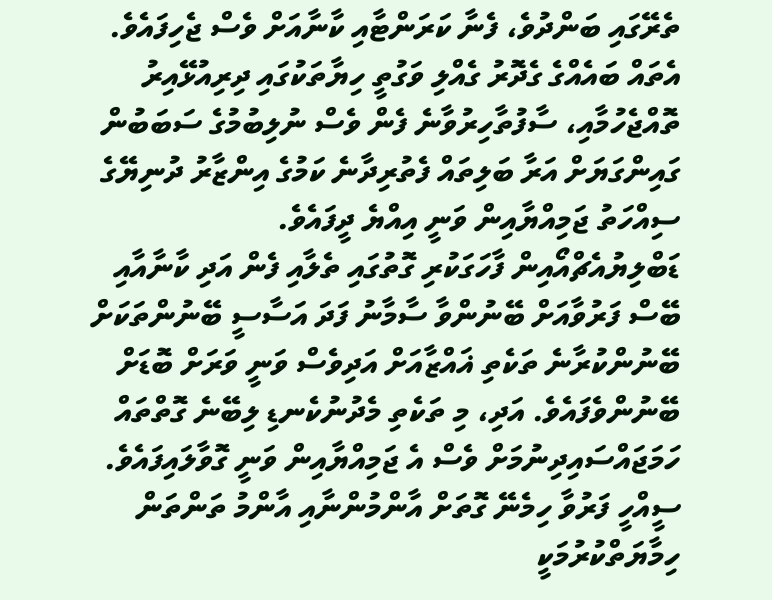ތެރޭގައި ބަންދުވެ، ފެނާ ކަރަންޓާއި ކާނާއަށް ވެސް ޖެހިފައެވެ. އެތައް ބައެއްގެ ގެދޮރު ގެއްލި ވަގުތީ ހިޔާތަކުގައި ދިރިއުޅޭއިރު ތޮއްޖެހުމާއި، ސާފުތާހިރުވާނެ ފެން ވެސް ނުލިބުމުގެ ސަބަބުން ގައިންގަޔަށް އަރާ ބަލިތައް ފެތުރިދާނެ ކަމުގެ އިންޒާރު ދުނިޔޭގެ ސިއްހަތު ޖަމިއްޔާއިން ވަނީ އިއްޔެ ދީފައެވެ.
ޑަބްލިޔުއެޗްއޯއިން ފާހަގަކުރި ގޮތުގައި ތެލާއި ފެން އަދި ކާނާއާއި ބޭސް ފަރުވާއަށް ބޭނުންވާ ސާމާނު ފަދަ އަސާސީ ބޭނުންތަކަށް ބޭނުންކުރާނެ ތަކެތި ޣައްޒާއަށް އަދިވެސް ވަނީ ވަރަށް ބޮޑަށް ބޭނުންވެފައެވެ. އަދި، މި ތަކެތި މެދުނުކެނޑި ލިބޭނެ ގޮތްތައް ހަމަޖައްސައިދިނުމަށް ވެސް އެ ޖަމިއްޔާއިން ވަނީ ގޮވާލައިފައެވެ.
ސީއްހީ ފަރުވާ ހިމެނޭ ގޮތަށް އާންމުންނާއި އާންމު ތަންތަން ހިމާޔަތްކުރުމަކީ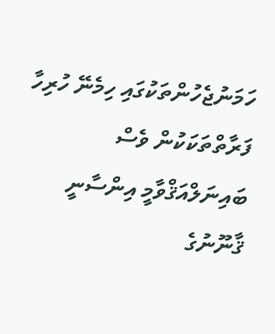ހަމަނުޖެހުންތަކުގައި ހިމެނޭ ހުރިހާ ފަރާތްތަކަކުން ވެސް ބައިނަލްއަޤްވާމީ އިންސާނީ ޤާނޫނުގެ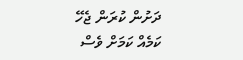ދަށުން ކުރަން ޖެހޭ ކަމެއް ކަމަށް ވެސް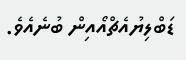ޑަބްލިޔުއެޗްއޯއިން ބުނެއެވެ.